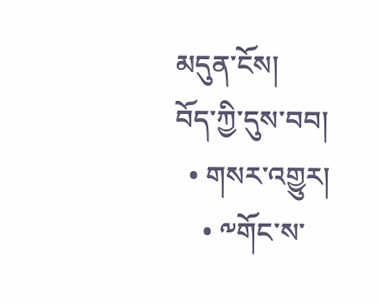མདུན་ངོས།
བོད་ཀྱི་དུས་བབ།
  • གསར་འགྱུར།
    • ༸གོང་ས་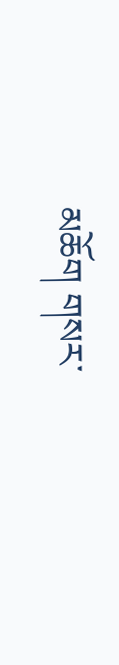མཆོག གསར་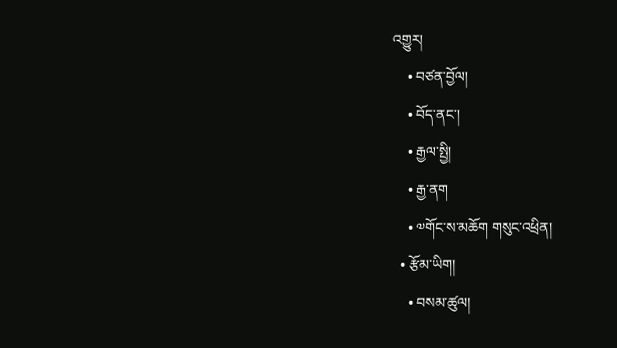འགྱུར།
    • བཙན་བྱོལ།
    • བོད་ནང་།
    • རྒྱལ་སྤྱི།
    • རྒྱ་ནག
    • ༧གོང་ས་མཆོག གསུང་འཕྲིན།
  • རྩོམ་ཡིག།
    • བསམ་ཚུལ།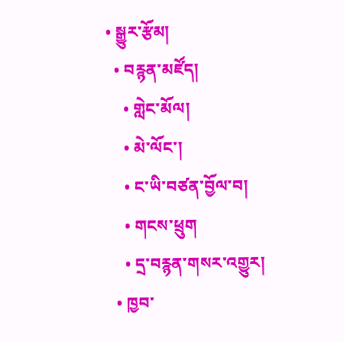• སྒྱུར་རྩོམ།
  • བརྙན་མཛོད།
    • གླེང་མོལ།
    • མེ་ལོང་།
    • ང་ཡི་བཙན་བྱོལ་བ།
    • གངས་ཕྲུག
    • དྲ་བརྙན་གསར་འགྱུར།
  • ཁྱབ་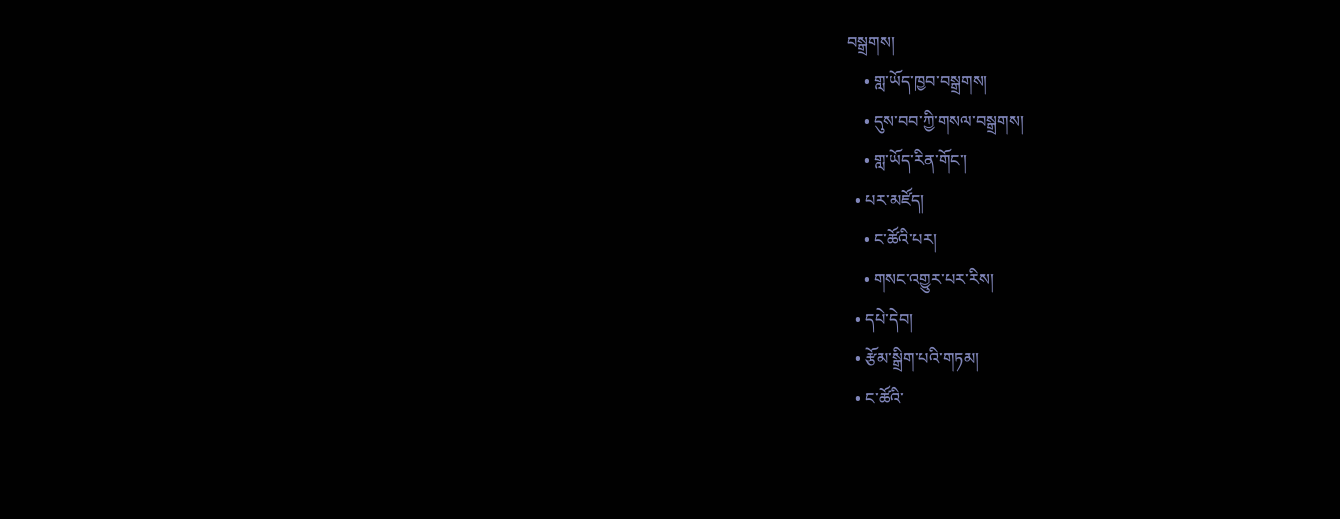བསྒྲགས།
    • གླ་ཡོད་ཁྱབ་བསྒྲགས།
    • དུས་བབ་ཀྱི་གསལ་བསྒྲགས།
    • གླ་ཡོད་རིན་གོང་།
  • པར་མཛོད།
    • ང་ཚོའི་པར།
    • གསང་འགྱུར་པར་རིས།
  • དཔེ་དེབ།
  • རྩོམ་སྒྲིག་པའི་གཏམ།
  • ང་ཚོའི་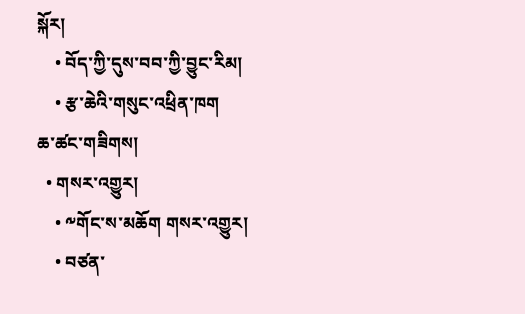སྐོར།
    • བོད་ཀྱི་དུས་བབ་ཀྱི་བྱུང་རིམ།
    • རྩ་ཆེའི་གསུང་འཕྲིན་ཁག
ཆ་ཚང་གཟིགས།
  • གསར་འགྱུར།
    • ༸གོང་ས་མཆོག གསར་འགྱུར།
    • བཙན་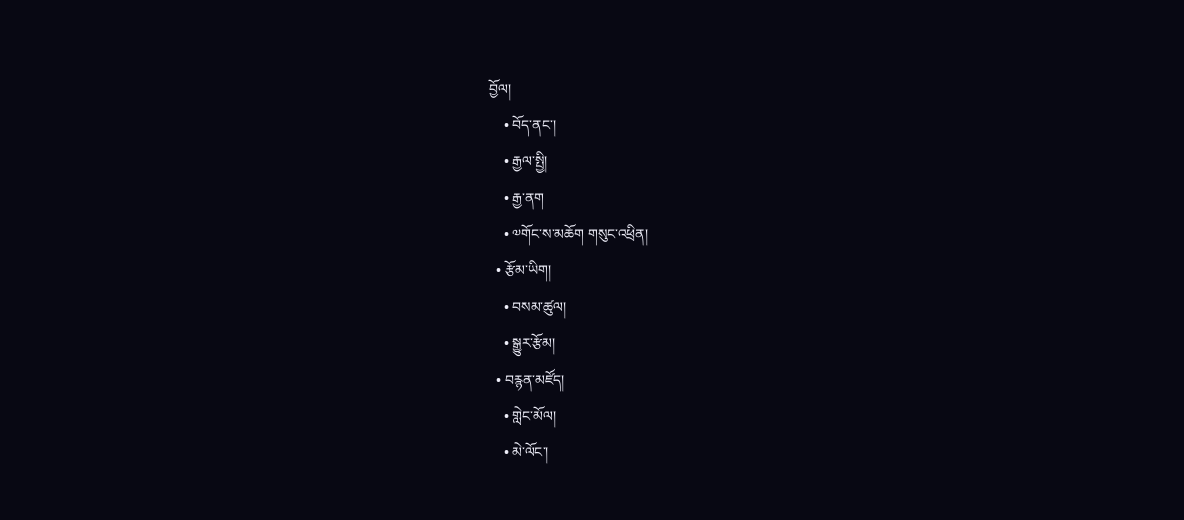བྱོལ།
    • བོད་ནང་།
    • རྒྱལ་སྤྱི།
    • རྒྱ་ནག
    • ༧གོང་ས་མཆོག གསུང་འཕྲིན།
  • རྩོམ་ཡིག།
    • བསམ་ཚུལ།
    • སྒྱུར་རྩོམ།
  • བརྙན་མཛོད།
    • གླེང་མོལ།
    • མེ་ལོང་།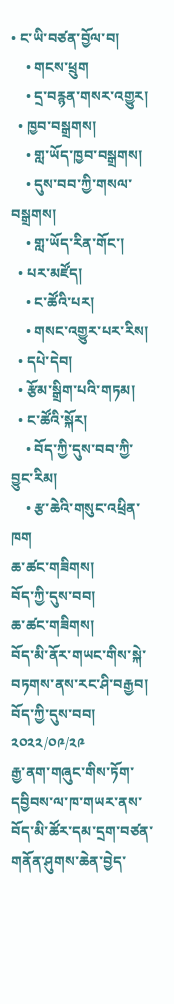• ང་ཡི་བཙན་བྱོལ་བ།
    • གངས་ཕྲུག
    • དྲ་བརྙན་གསར་འགྱུར།
  • ཁྱབ་བསྒྲགས།
    • གླ་ཡོད་ཁྱབ་བསྒྲགས།
    • དུས་བབ་ཀྱི་གསལ་བསྒྲགས།
    • གླ་ཡོད་རིན་གོང་།
  • པར་མཛོད།
    • ང་ཚོའི་པར།
    • གསང་འགྱུར་པར་རིས།
  • དཔེ་དེབ།
  • རྩོམ་སྒྲིག་པའི་གཏམ།
  • ང་ཚོའི་སྐོར།
    • བོད་ཀྱི་དུས་བབ་ཀྱི་བྱུང་རིམ།
    • རྩ་ཆེའི་གསུང་འཕྲིན་ཁག
ཆ་ཚང་གཟིགས།
བོད་ཀྱི་དུས་བབ།
ཆ་ཚང་གཟིགས།
བོད་མི་ནོར་གཡང་གིས་སྐེ་བཏགས་ནས་རང་ཤི་བརྒྱབ།
བོད་ཀྱི་དུས་བབ།
༢༠༢༢/༠༩/༢༩
རྒྱ་ནག་གཞུང་གིས་ཏོག་དབྱིབས་ལ་ཁ་གཡར་ནས་བོད་མི་ཚོར་དམ་དྲག་བཙན་གནོན་ཤུགས་ཆེན་བྱེད་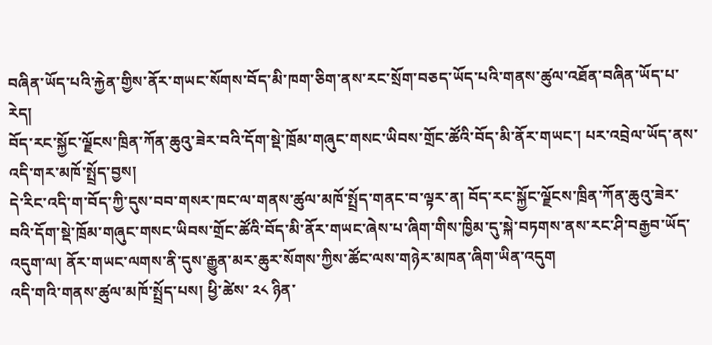བཞིན་ཡོད་པའི་རྐྱེན་གྱིས་ནོར་གཡང་སོགས་བོད་མི་ཁག་ཅིག་ནས་རང་སྲོག་བཅད་ཡོད་པའི་གནས་ཚུལ་འཐོན་བཞིན་ཡོད་པ་རེད།
བོད་རང་སྐྱོང་ལྗོངས་ཁྲིན་ཀོན་ཆུའུ་ཟེར་བའི་དོག་སྡེ་ཁྲོམ་གཞུང་གསང་ཡིབས་གྲོང་ཚོའི་བོད་མི་ནོར་གཡང་། པར་འབྲེལ་ཡོད་ནས་འདི་གར་མཁོ་སྤྲོད་བྱས།
དེ་རིང་འདི་ག་བོད་ཀྱི་དུས་བབ་གསར་ཁང་ལ་གནས་ཚུལ་མཁོ་སྤྲོད་གནང་བ་ལྟར་ན། བོད་རང་སྐྱོང་ལྗོངས་ཁྲིན་ཀོན་ཆུའུ་ཟེར་བའི་དོག་སྡེ་ཁྲོམ་གཞུང་གསང་ཡིབས་གྲོང་ཚོའི་བོད་མི་ནོར་གཡང་ཞེས་པ་ཞིག་གིས་ཁྱིམ་དུ་སྐེ་བཏགས་ནས་རང་ཤི་བརྒྱབ་ཡོད་འདུག་ལ། ནོར་གཡང་ལགས་ནི་དུས་རྒྱུན་མར་ཆུར་སོགས་ཀྱིས་ཚོང་ལས་གཉེར་མཁན་ཞིག་ཡིན་འདུག
འདི་གའི་གནས་ཚུལ་མཁོ་སྤྲོད་པས། ཕྱི་ཚེས་ ༢༨ ཉིན་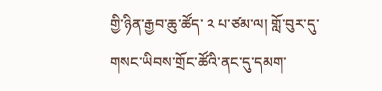གྱི་ཉིན་རྒྱབ་ཆུ་ཚོད་ ༢ པ་ཙམ་ལ། གློ་བུར་དུ་གསང་ཡིབས་གྲོང་ཚོའི་ནང་དུ་དམག་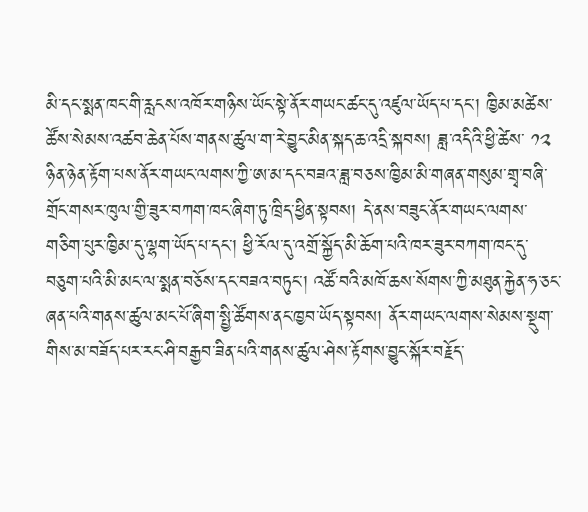མི་དང་སྨན་ཁང་གི་རླངས་འཁོར་གཉིས་ཡོང་སྟེ་ནོར་གཡང་ཚང་དུ་འཛུལ་ཡོད་པ་དང་། ཁྱིམ་མཚེས་ཚོས་སེམས་འཚབ་ཆེན་པོས་གནས་ཚུལ་ག་རེ་བྱུང་མིན་སྐད་ཆ་འདྲི་སྐབས། ཟླ་འདིའི་ཕྱི་ཚེས་ ༡༢ ཉིན་ཉེན་རྟོག་པས་ནོར་གཡང་ལགས་ཀྱི་ཨ་མ་དང་བཟའ་ཟླ་བཅས་ཁྱིམ་མི་གཞན་གསུམ་གྲྭ་བཞི་གྲོང་གསར་ཁུལ་གྱི་ཟུར་བཀག་ཁང་ཞིག་ཏུ་ཁྲིད་ཕྱིན་སྟབས། དེ་ནས་བཟུང་ནོར་གཡང་ལགས་གཅིག་པུར་ཁྱིམ་དུ་ལྷག་ཡོད་པ་དང་། ཕྱི་རོལ་དུ་འགྲོ་སྐྱོད་མི་ཆོག་པའི་ཁར་ཟུར་བཀག་ཁང་དུ་བཅུག་པའི་མི་མང་ལ་སྨན་བཅོས་དང་བཟའ་བཏུང་། འཚོ་བའི་མཁོ་ཆས་སོགས་ཀྱི་མཐུན་རྐྱེན་ཧ་ཅང་ཞན་པའི་གནས་ཚུལ་མང་པོ་ཞིག་སྤྱི་ཚོགས་ནང་ཁྱབ་ཡོད་སྟབས། ནོར་གཡང་ལགས་སེམས་སྡུག་གིས་མ་བཟོད་པར་རང་ཤི་བརྒྱབ་ཟིན་པའི་གནས་ཚུལ་ཤེས་རྟོགས་བྱུང་སྐོར་བརྗོད་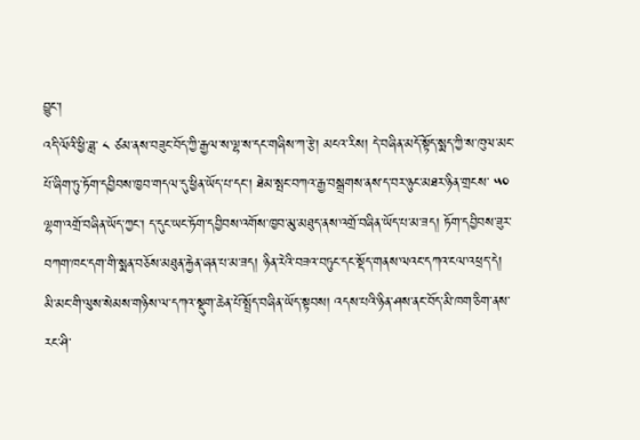བྱུང་།
འདི་ལོའི་ཕྱི་ཟླ་ ༨ ཙམ་ནས་བཟུང་བོད་ཀྱི་རྒྱལ་ས་ལྷ་ས་དང་གཞིས་ཀ་རྩེ། མངའ་རིས། དེ་བཞིན་མདོ་སྟོད་སྨད་ཀྱི་ས་ཁུལ་མང་པོ་ཞིག་ཏུ་ཏོག་དབྱིབས་ཁྱབ་གདལ་དུ་ཕྱིན་ཡོད་པ་དང་། ཐེམ་སྤང་བཀའ་རྒྱ་བསྒྲགས་ནས་ད་བར་ཉུང་མཐར་ཉིན་གྲངས་ ༥༠ ལྷག་འགྲོ་བཞིན་ཡོད་ཀྱང་། ད་དུང་ཡང་ཏོག་དབྱིབས་འགོས་ཁྱབ་མུ་མཐུད་ནས་འགྲོ་བཞིན་ཡོད་པ་མ་ཟད། ཏོག་དབྱིབས་ཟུར་བཀག་ཁང་དག་གི་སྨན་བཅོས་མཐུན་རྐྱེན་ཞན་པ་མ་ཟད། ཉིན་རེའི་བཟའ་བཏུང་དང་སྡོད་གནས་ལའང་དཀའ་ངལ་འཕྲད་དེ། མི་མང་གི་ལུས་སེམས་གཉིས་ལ་དཀའ་སྡུག་ཆེན་པོ་སྤྲོད་བཞིན་ཡོད་སྟབས། འདས་པའི་ཉིན་ཤས་ནང་བོད་མི་ཁག་ཅིག་ནས་རང་ཤི་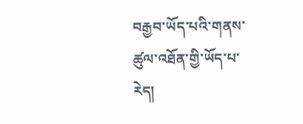བརྒྱབ་ཡོད་པའི་གནས་ཚུལ་འཐོན་གྱི་ཡོད་པ་རེད།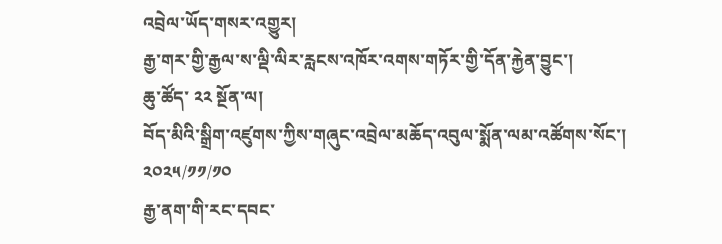འབྲེལ་ཡོད་གསར་འགྱུར།
རྒྱ་གར་གྱི་རྒྱལ་ས་ལྡི་ལིར་རླངས་འཁོར་འགས་གཏོར་གྱི་དོན་རྐྱེན་བྱུང་།
ཆུ་ཚོད་ ༢༢ སྔོན་ལ།
བོད་མིའི་སྒྲིག་འཛུགས་ཀྱིས་གཞུང་འབྲེལ་མཆོད་འབུལ་སྨོན་ལམ་འཚོགས་སོང་།
༢༠༢༥/༡༡/༡༠
རྒྱ་ནག་གི་རང་དབང་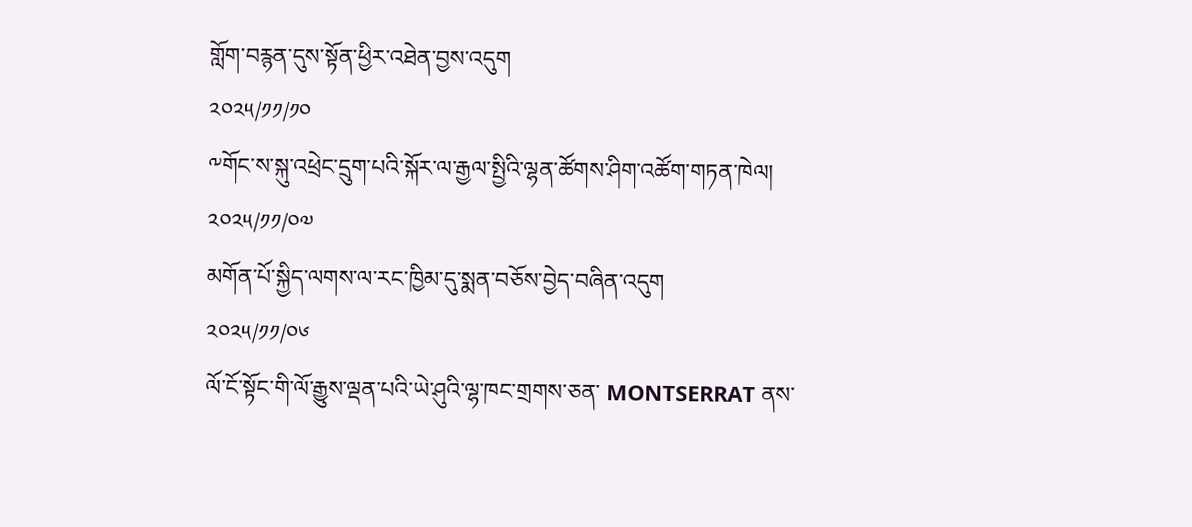གློག་བརྙན་དུས་སྟོན་ཕྱིར་འཐེན་བྱས་འདུག
༢༠༢༥/༡༡/༡༠
༸གོང་ས་སྐུ་འཕྲེང་དྲུག་པའི་སྐོར་ལ་རྒྱལ་སྤྱིའི་ལྷན་ཚོགས་ཤིག་འཚོག་གཏན་ཁེལ།
༢༠༢༥/༡༡/༠༧
མགོན་པོ་སྐྱིད་ལགས་ལ་རང་ཁྱིམ་དུ་སྨན་བཅོས་བྱེད་བཞིན་འདུག
༢༠༢༥/༡༡/༠༦
ལོ་ངོ་སྟོང་གི་ལོ་རྒྱུས་ལྡན་པའི་ཡེ་ཤུའི་ལྷ་ཁང་གྲགས་ཅན་ MONTSERRAT ནས་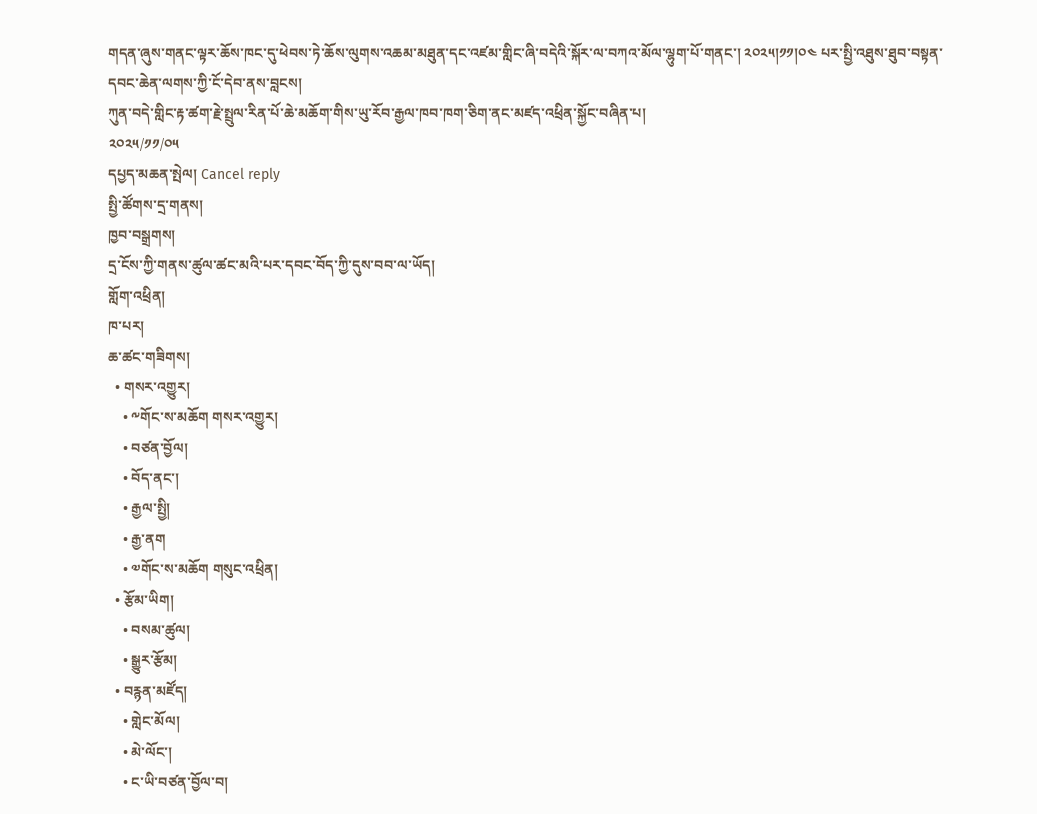གདན་ཞུས་གནང་ལྟར་ཆོས་ཁང་དུ་ཕེབས་ཏེ་ཆོས་ལུགས་འཆམ་མཐུན་དང་འཛམ་གླིང་ཞི་བདེའི་སྐོར་ལ་བཀའ་མོལ་ལྷུག་པོ་གནང་། ༢༠༢༥།༡༡།༠༤ པར་སྤྱི་འཐུས་ཐུབ་བསྟན་དབང་ཆེན་ལགས་ཀྱི་ངོ་དེབ་ནས་བླངས།
ཀུན་བདེ་གླིང་རྟ་ཚག་རྗེ་སྤྲུལ་རིན་པོ་ཆེ་མཆོག་གིས་ཡུ་རོབ་རྒྱལ་ཁབ་ཁག་ཅིག་ནང་མཛད་འཕྲིན་སྐྱོང་བཞིན་པ།
༢༠༢༥/༡༡/༠༥
དཔྱད་མཆན་སྤེལ། Cancel reply
སྤྱི་ཚོགས་དྲ་གནས།
ཁྱབ་བསྒྲགས།
དྲ་ངོས་ཀྱི་གནས་ཚུལ་ཚང་མའི་པར་དབང་བོད་ཀྱི་དུས་བབ་ལ་ཡོད།
གློག་འཕྲིན།
ཁ་པར།
ཆ་ཚང་གཟིགས།
  • གསར་འགྱུར།
    • ༸གོང་ས་མཆོག གསར་འགྱུར།
    • བཙན་བྱོལ།
    • བོད་ནང་།
    • རྒྱལ་སྤྱི།
    • རྒྱ་ནག
    • ༧གོང་ས་མཆོག གསུང་འཕྲིན།
  • རྩོམ་ཡིག།
    • བསམ་ཚུལ།
    • སྒྱུར་རྩོམ།
  • བརྙན་མཛོད།
    • གླེང་མོལ།
    • མེ་ལོང་།
    • ང་ཡི་བཙན་བྱོལ་བ།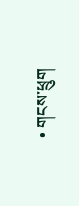• གངས་ཕྲུག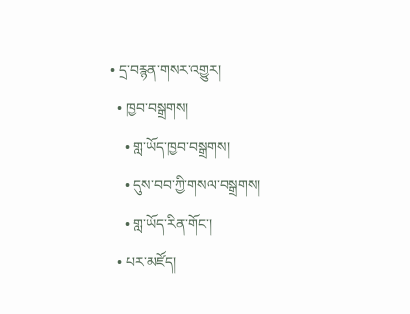• དྲ་བརྙན་གསར་འགྱུར།
  • ཁྱབ་བསྒྲགས།
    • གླ་ཡོད་ཁྱབ་བསྒྲགས།
    • དུས་བབ་ཀྱི་གསལ་བསྒྲགས།
    • གླ་ཡོད་རིན་གོང་།
  • པར་མཛོད།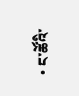• ང་ཚོའི་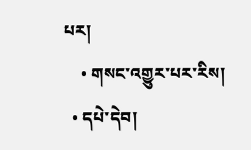པར།
    • གསང་འགྱུར་པར་རིས།
  • དཔེ་དེབ།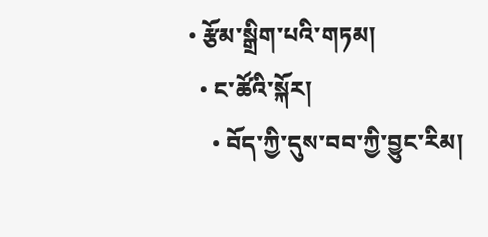• རྩོམ་སྒྲིག་པའི་གཏམ།
  • ང་ཚོའི་སྐོར།
    • བོད་ཀྱི་དུས་བབ་ཀྱི་བྱུང་རིམ།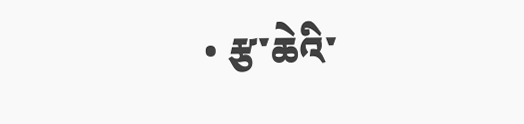• རྩ་ཆེའི་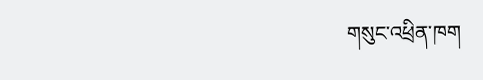གསུང་འཕྲིན་ཁག